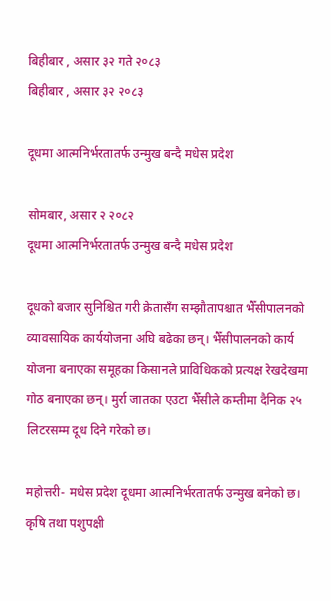बिहीबार , असार ३२ गते २०८३
बिहीबार , असार ३२ २०८३

दूधमा आत्मनिर्भरतातर्फ उन्मुख बन्दै मधेस प्रदेश

सोमबार, असार २ २०८२
दूधमा आत्मनिर्भरतातर्फ उन्मुख बन्दै मधेस प्रदेश

दूधको बजार सुनिश्चित गरी क्रेतासँग सम्झौतापश्चात भैँसीपालनको व्यावसायिक कार्ययोजना अघि बढेका छन्। भैँसीपालनको कार्य योजना बनाएका समूहका किसानले प्राविधिकको प्रत्यक्ष रेखदेखमा गोठ बनाएका छन्। मुर्रा जातका एउटा भैँसीले कम्तीमा दैनिक २५ लिटरसम्म दूध दिने गरेको छ।

महोत्तरी- मधेस प्रदेश दूधमा आत्मनिर्भरतातर्फ उन्मुख बनेको छ। कृषि तथा पशुपक्षी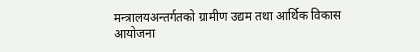मन्त्रालयअन्तर्गतको ग्रामीण उद्यम तथा आर्थिक विकास आयोजना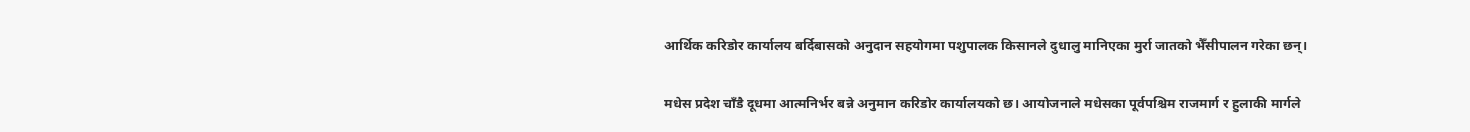आर्थिक करिडोर कार्यालय बर्दिबासको अनुदान सहयोगमा पशुपालक किसानले दुधालु मानिएका मुर्रा जातको भैँसीपालन गरेका छन्।

मधेस प्रदेश चाँडै दूधमा आत्मनिर्भर बन्ने अनुमान करिडोर कार्यालयको छ। आयोजनाले मधेसका पूर्वपश्चिम राजमार्ग र हुलाकी मार्गले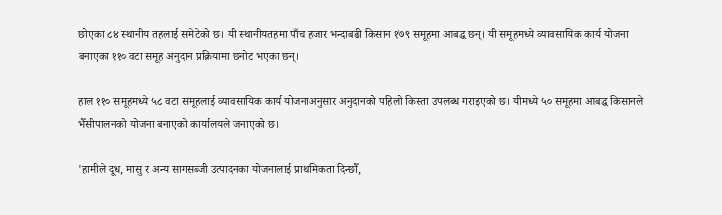छोएका ८४ स्थानीय तहलाई समेटेको छ। यी स्थानीयतहमा पाँच हजार भन्दाबढी किसान १७९ समूहमा आबद्ध छन्। यी समूहमध्ये व्यावसायिक कार्य योजना बनाएका ११० वटा समूह अनुदान प्रक्रियामा छनोट भएका छन्।

हाल ११० समूहमध्ये ५८ वटा समूहलाई व्यावसायिक कार्य योजनाअनुसार अनुदानको पहिलो किस्ता उपलब्ध गराइएको छ। यीमध्ये ५० समूहमा आबद्ध किसानले भैँसीपालनको योजना बनाएको कार्यालयले जनाएको छ।

'हामीले दूध, मासु र अन्य सागसब्जी उत्पादनका योजनालाई प्राथमिकता दिन्छौँ,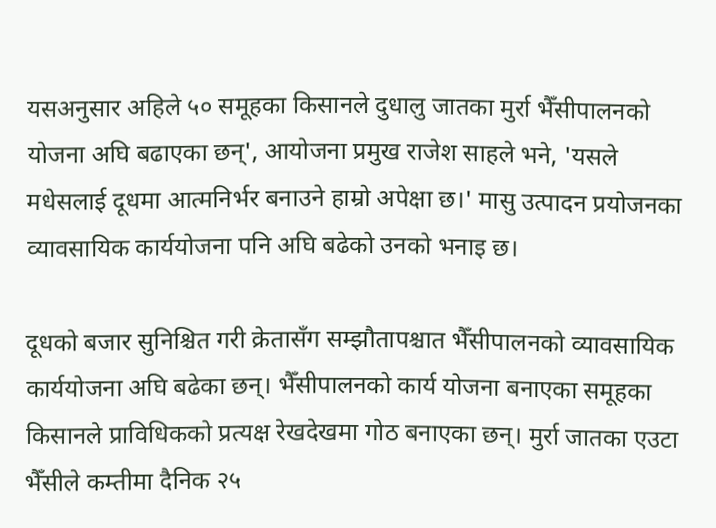यसअनुसार अहिले ५० समूहका किसानले दुधालु जातका मुर्रा भैँसीपालनको योजना अघि बढाएका छन्', आयोजना प्रमुख राजेश साहले भने, 'यसले मधेसलाई दूधमा आत्मनिर्भर बनाउने हाम्रो अपेक्षा छ।' मासु उत्पादन प्रयोजनका व्यावसायिक कार्ययोजना पनि अघि बढेको उनको भनाइ छ।

दूधको बजार सुनिश्चित गरी क्रेतासँग सम्झौतापश्चात भैँसीपालनको व्यावसायिक कार्ययोजना अघि बढेका छन्। भैँसीपालनको कार्य योजना बनाएका समूहका किसानले प्राविधिकको प्रत्यक्ष रेखदेखमा गोठ बनाएका छन्। मुर्रा जातका एउटा भैँसीले कम्तीमा दैनिक २५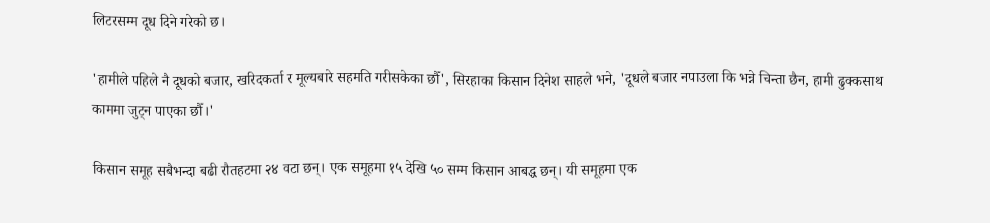लिटरसम्म दूध दिने गरेको छ।

'हामीले पहिले नै दूधको बजार, खरिदकर्ता र मूल्यबारे सहमति गरीसकेका छौँ', सिरहाका किसान दिनेश साहले भने, 'दूधले बजार नपाउला कि भन्ने चिन्ता छैन, हामी ढुक्कसाथ काममा जुट्न पाएका छौँ।'

किसान समूह सबैभन्दा बढी रौतहटमा २४ वटा छन्। एक समूहमा १५ देखि ५० सम्म किसान आबद्ध छन्। यी समूहमा एक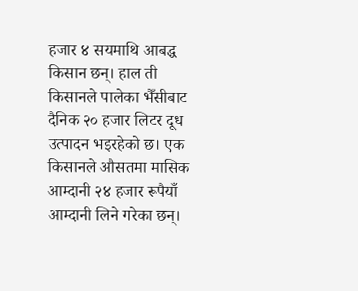हजार ४ सयमाथि आबद्ध किसान छन्। हाल ती किसानले पालेका भैँसीबाट दैनिक २० हजार लिटर दूध उत्पादन भइरहेको छ। एक किसानले औसतमा मासिक आम्दानी २४ हजार रूपैयाँ आम्दानी लिने गरेका छन्।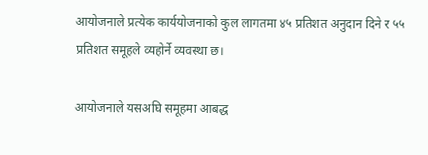आयोजनाले प्रत्येक कार्ययोजनाको कुल लागतमा ४५ प्रतिशत अनुदान दिने र ५५ प्रतिशत समूहले व्यहोर्ने व्यवस्था छ।

आयोजनाले यसअघि समूहमा आबद्ध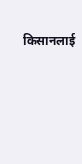किसानलाई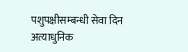पशुपक्षीसम्बन्धी सेवा दिन अत्याधुनिक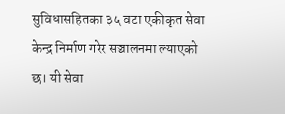सुविधासहितका ३५ वटा एकीकृत सेवा केन्द्र निर्माण गरेर सञ्चालनमा ल्याएको छ। यी सेवा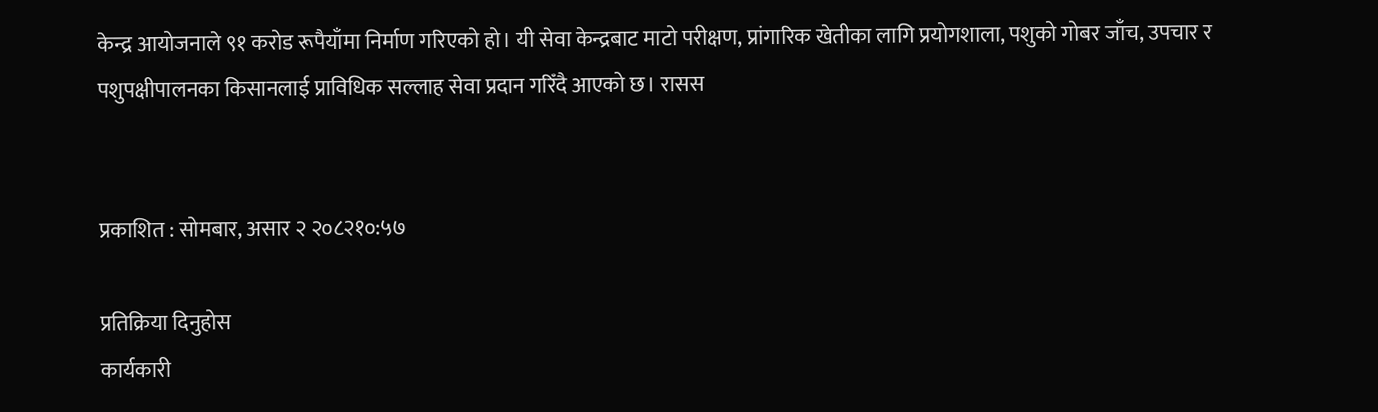केन्द्र आयोजनाले ९१ करोड रूपैयाँमा निर्माण गरिएको हो। यी सेवा केन्द्रबाट माटो परीक्षण, प्रांगारिक खेतीका लागि प्रयोगशाला, पशुको गोबर जाँच, उपचार र पशुपक्षीपालनका किसानलाई प्राविधिक सल्लाह सेवा प्रदान गरिँदै आएको छ। रासस


प्रकाशित : सोमबार, असार २ २०८२१०:५७

प्रतिक्रिया दिनुहोस
कार्यकारी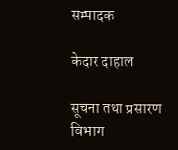सम्पादक

केदार दाहाल

सूचना तथा प्रसारण विभाग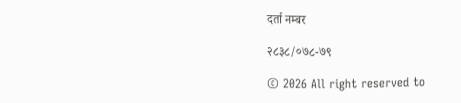दर्ता नम्बर

२८३८/०७८-७९

© 2026 All right reserved to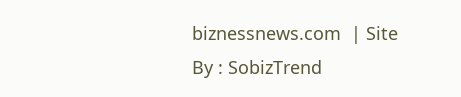biznessnews.com  | Site By : SobizTrend